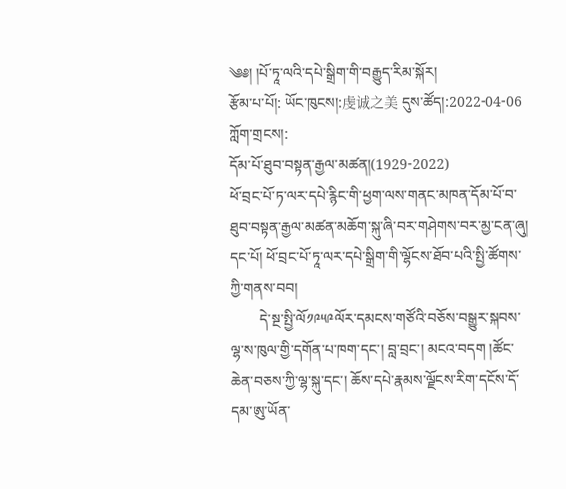༄༅། །པོ་ཏཱ་ལའི་དཔེ་སྒྲིག་གི་བརྒྱུད་རིམ་སྐོར།
རྩོམ་པ་པོ།: ཡོང་ཁུངས།:虔诚之美 དུས་ཚོད།:2022-04-06 ཀློག་གྲངས།:
དོམ་པོ་ཐུབ་བསྟན་རྒྱལ་མཚན།(1929-2022)
ཕོ་བྲང་པོ་ཏ་ལར་དཔེ་རྙིང་གི་ཕྱག་ལས་གནང་མཁན་དོམ་པོ་བ་ཐུབ་བསྟན་རྒྱལ་མཚན་མཆོག་སྐུ་ཞི་བར་གཤེགས་བར་མྱ་ངན་ཞུ།
དང་པོ། ཕོ་བྲང་པོ་ཏཱ་ལར་དཔེ་སྒྲིག་གི་ལྷོངས་ཐོབ་པའི་སྤྱི་ཚོགས་ཀྱི་གནས་བབ།
        དེ་སྔ་སྤྱི་ལོ༡༩༥༩ལོར་དམངས་གཙོའི་བཅོས་བསྒྱུར་སྐབས་ལྷ་ས་ཁུལ་གྱི་དགོན་པ་ཁག་དང་། བླ་བྲང་། མངའ་བདག །ཚོང་ཆེན་བཅས་ཀྱི་ལྷ་སྐུ་དང་། ཆོས་དཔེ་རྣམས་ལྗོངས་རིག་དངོས་དོ་དམ་ཨུ་ཡོན་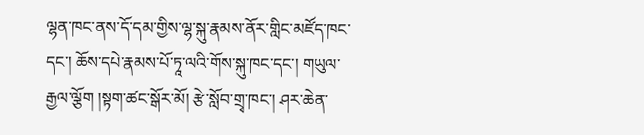ལྷན་ཁང་ནས་དོ་དམ་གྱིས་ལྷ་སྐུ་རྣམས་ནོར་གླིང་མཛོད་ཁང་དང་། ཆོས་དཔེ་རྣམས་པོ་ཏཱ་ལའི་གོས་སྐུ་ཁང་དང་། གཡུལ་རྒྱལ་ལྕོག །སྟག་ཚང་སྒོར་མོ། རྩེ་སློབ་གྲྭ་ཁང་། ཤར་ཆེན་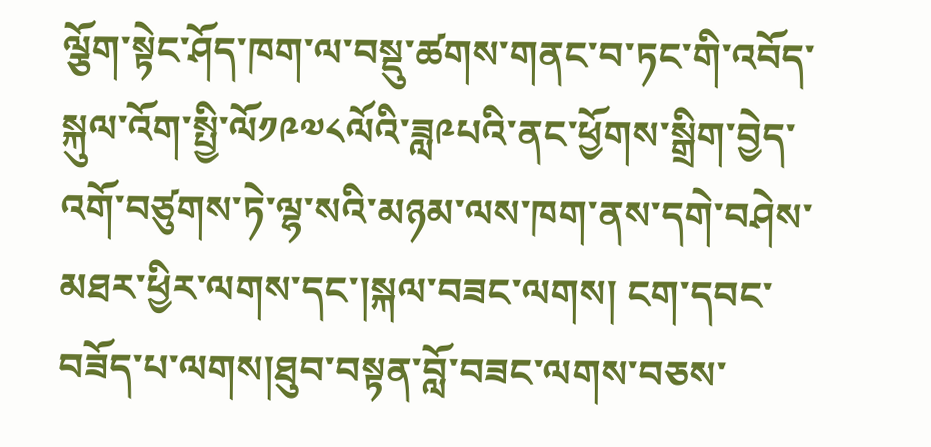ལྕོག་སྟེང་ཤོད་ཁག་ལ་བསྡུ་ཚགས་གནང་བ་ཏང་གི་འབོད་སྐུལ་འོག་སྤྱི་ལོ༡༩༧༨ལོའི་ཟླ༩པའི་ནང་ཕྱོགས་སྒྲིག་བྱེད་འགོ་བཙུགས་ཏེ་ལྷ་སའི་མཉམ་ལས་ཁག་ནས་དགེ་བཤེས་མཐར་ཕྱིར་ལགས་དང་།སྐལ་བཟང་ལགས། ངག་དབང་བཟོད་པ་ལགས།ཐུབ་བསྟན་བློ་བཟང་ལགས་བཅས་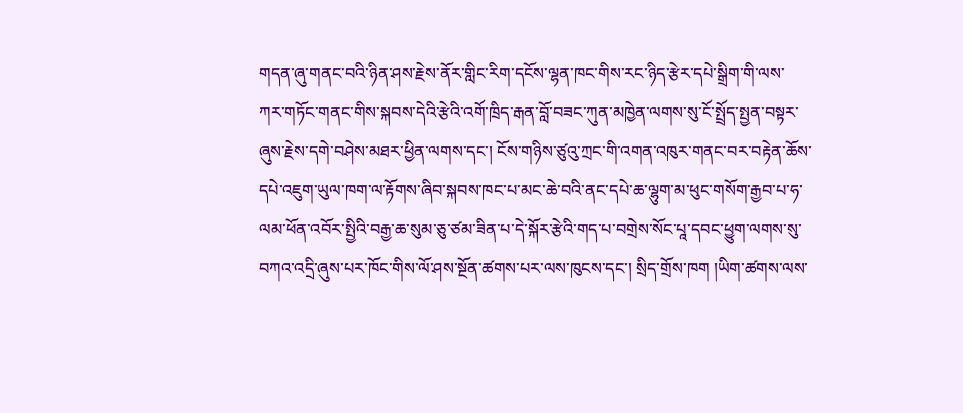གདན་ཞུ་གནང་བའི་ཉིན་ཤས་རྗེས་ནོར་གླིང་རིག་དངོས་ལྷན་ཁང་གིས་རང་ཉིད་རྩེར་དཔེ་སྒྲིག་གི་ལས་ཀར་གཏོང་གནང་གིས་སྐབས་དེའི་རྩེའི་འགོ་ཁྲིད་རྒན་བློ་བཟང་ཀུན་མཁྱེན་ལགས་སུ་ངོ་སྤྲོད་སྤྱན་བསྟར་ཞུས་རྗེས་དགེ་བཤེས་མཐར་ཕྱིན་ལགས་དང་། ངོས་གཉིས་ཙུའུ་ཀྲང་གི་འགན་འཁུར་གནང་བར་བརྟེན་ཆོས་དཔེ་འཇུག་ཡུལ་ཁག་ལ་རྟོགས་ཞིབ་སྐབས་ཁང་པ་མང་ཆེ་བའི་ནང་དཔེ་ཆ་ལྷུག་མ་ཕུང་གསོག་རྒྱབ་པ་ཧ་ལམ་ཕོན་འབོར་སྤྱིའི་བརྒྱ་ཆ་སུམ་ཅུ་ཙམ་ཟིན་པ་དེ་སྐོར་རྩེའི་གད་པ་བགྲེས་སོང་པཱ་དབང་ཕྱུག་ལགས་སུ་བཀའ་འདྲི་ཞུས་པར་ཁོང་གིས་ལོ་ཤས་སྔོན་ཚགས་པར་ལས་ཁུངས་དང་། སྲིད་གྲོས་ཁག །ཡིག་ཚགས་ལས་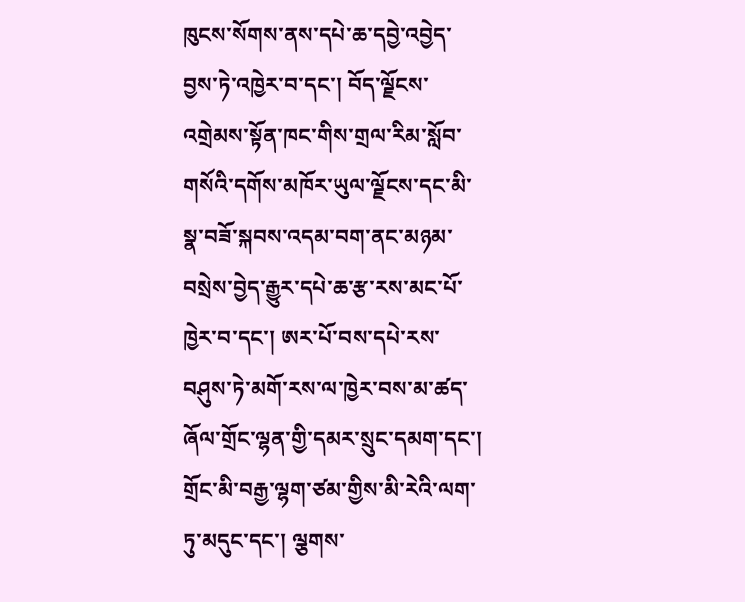ཁུངས་སོགས་ནས་དཔེ་ཆ་དབྱེ་འབྱེད་བྱས་ཏེ་འཁྱེར་བ་དང་། བོད་ལྗོངས་འགྲེམས་སྟོན་ཁང་གིས་གྲལ་རིམ་སློབ་གསོའི་དགོས་མཁོར་ཡུལ་ལྗོངས་དང་མི་སྣ་བཟོ་སྐབས་འདམ་བག་ནང་མཉམ་བསྲེས་བྱེད་རྒྱུར་དཔེ་ཆ་རྩ་རས་མང་པོ་ཁྱེར་བ་དང་། ཨར་པོ་བས་དཔེ་རས་བཤུས་ཏེ་མགོ་རས་ལ་ཁྱེར་བས་མ་ཚད་ཞོལ་གྲོང་ལྷན་གྱི་དམར་སྲུང་དམག་དང་། གྲོང་མི་བརྒྱ་ལྷག་ཙམ་གྱིས་མི་རེའི་ལག་ཏུ་མདུང་དང་། ལྕགས་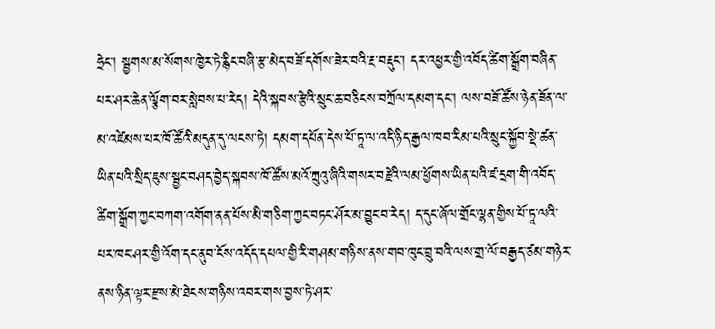ཧྲེང་། སྦྱགས་མ་སོགས་ཁྱེར་ཏེ་རྙིང་བཞི་རྩ་མེད་བཟོ་དགོས་ཟེར་བའི་རྔ་བརྡུང་། དར་འཕྱར་གྱི་འབོད་ཚིག་སྒྲོག་བཞིན་པར་ཤར་ཆེན་ལྕོག་བར་སླེབས་པ་རེད། དེའི་སྐབས་རྩེའི་སྲུང་ཆ་བཅིངས་བཀྲོལ་དམག་དང་། ལས་བཟོ་ཚོས་ཉེན་ཟོན་ལ་མ་འཛེམས་པར་ཁོ་ཚོའི་མདུན་དུ་ལངས་ཏེ། དམག་དཔོན་དེས་པོ་ཏཱ་ལ་འདི་ཉིད་རྒྱལ་ཁབ་རིམ་པའི་སྲུང་སྐྱོབ་སྡེ་ཚན་ཡིན་པའི་སྲིད་ཇུས་སྦྱང་བཤད་བྱེད་སྐབས་ཁོ་ཚོས་མའོ་ཀྲུའུ་ཞིའི་གསར་བརྗེའི་ལམ་ཕྱོགས་ཡིན་པའི་ཛ་དྲག་གི་འབོད་ཚིག་སྒྲོག་ཀྱང་བཀག་འགོག་ནན་པོས་མི་གཅིག་ཀྱང་བཏང་ཤོར་མ་བྱུང་བ་རེད། ད་དུང་ཞོལ་གྲོང་ལྷན་གྱིས་པོ་ཏཱ་ལའི་པར་ཁང་ཤར་གྱི་འོག་དང་ནུབ་ངོས་འདོད་དཔལ་གྱི་རི་གཤམ་གཉིས་ནས་གབ་ཁུང་བྲུ་བའི་ལས་གྲ་ལོ་བརྒྱད་ཙམ་གཉེར་ནས་ཉིན་ལྟར་རྫས་མེ་ཐེངས་གཉིས་འབར་གས་བྱས་ཏེ་ཤར་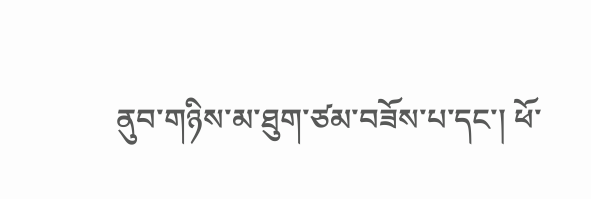ནུབ་གཉིས་མ་ཐུག་ཙམ་བཟོས་པ་དང་། ཕོ་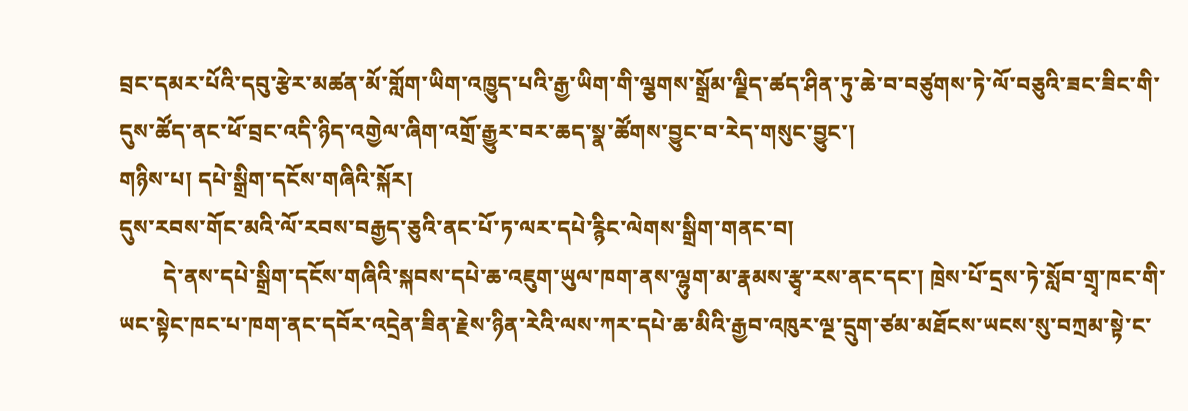བྲང་དམར་པོའི་དབུ་རྩེར་མཚན་མོ་གློག་ཡིག་འཁྱུད་པའི་རྒྱ་ཡིག་གི་ལྕགས་སྒྲོམ་ལྗིད་ཚད་ཤིན་ཏུ་ཆེ་བ་བཙུགས་ཏེ་ལོ་བཅུའི་ཟང་ཟིང་གི་དུས་ཚོད་ནང་ཕོ་བྲང་འདི་ཉིད་འགྱེལ་ཞིག་འགྲོ་རྒྱུར་བར་ཆད་སྣ་ཚོགས་བྱུང་བ་རེད་གསུང་བྱུང་།
གཉིས་པ། དཔེ་སྒྲིག་དངོས་གཞིའི་སྐོར།
དུས་རབས་གོང་མའི་ལོ་རབས་བརྒྱད་ཅུའི་ནང་པོ་ཏ་ལར་དཔེ་རྙིང་ལེགས་སྒྲིག་གནང་བ།
        དེ་ནས་དཔེ་སྒྲིག་དངོས་གཞིའི་སྐབས་དཔེ་ཆ་འཇུག་ཡུལ་ཁག་ནས་ལྷུག་མ་རྣམས་རྩྭ་རས་ནང་དང་། ཁྲེས་པོ་དྲས་ཏེ་སློབ་གྲྭ་ཁང་གི་ཡང་སྟེང་ཁང་པ་ཁག་ནང་དབོར་འདྲེན་ཟིན་རྗེས་ཉིན་རེའི་ལས་ཀར་དཔེ་ཆ་མིའི་རྒྱབ་འཁུར་ལྔ་དྲུག་ཙམ་མཐོངས་ཡངས་སུ་བཀྲམ་སྟེ་ང་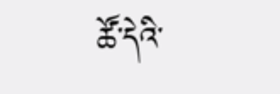ཚོ་དེའི་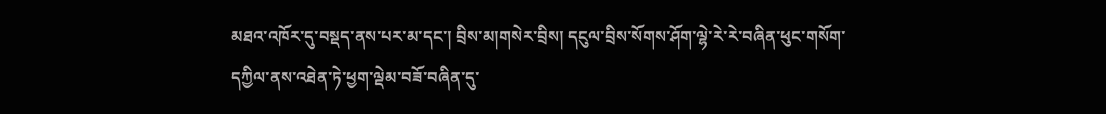མཐའ་འཁོར་དུ་བསྡད་ནས་པར་མ་དང་། བྲིས་མ།གསེར་བྲིས། དངུལ་བྲིས་སོགས་ཤོག་ལྷེ་རེ་རེ་བཞིན་ཕུང་གསོག་དཀྱིལ་ནས་འཐེན་ཏེ་ཕྱག་ལྡེམ་བཟོ་བཞིན་དུ་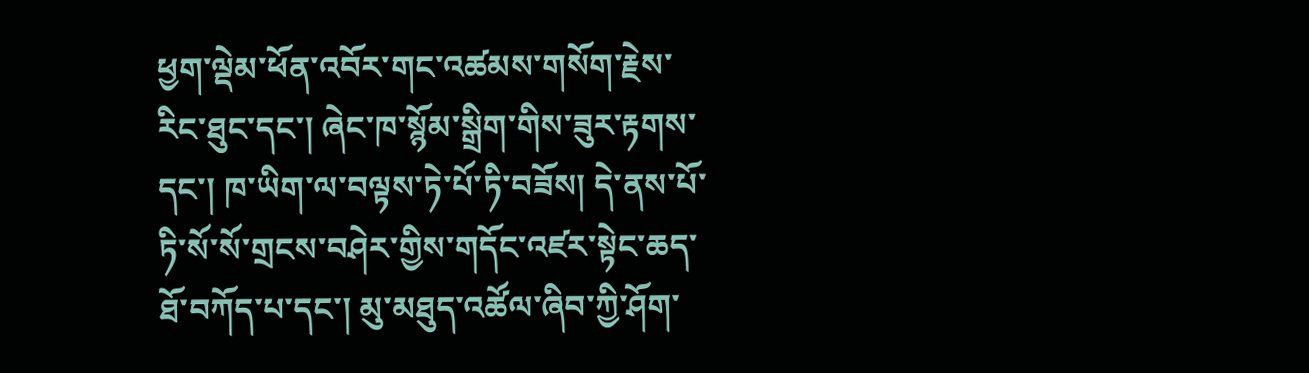ཕྱག་ལྡེམ་ཕོན་འབོར་གང་འཚམས་གསོག་རྗེས་རིང་ཐུང་དང་། ཞེང་ཁ་སྙོམ་སྒྲིག་གིས་ཟུར་རྟགས་དང་། ཁ་ཡིག་ལ་བལྟས་ཏེ་པོ་ཏི་བཟོས། དེ་ནས་པོ་ཏི་སོ་སོ་གྲངས་བཤེར་གྱིས་གདོང་འཛར་སྟེང་ཆད་ཐོ་བཀོད་པ་དང་། མུ་མཐུད་འཚོལ་ཞིབ་ཀྱི་ཤོག་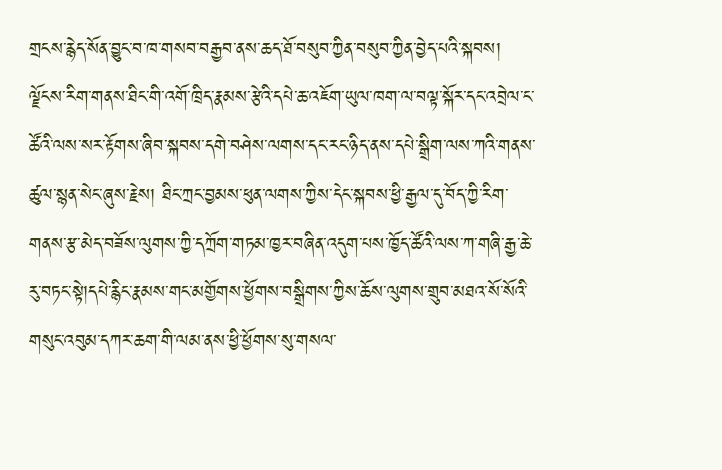གྲངས་རྙེད་སོན་བྱུང་བ་ཁ་གསབ་བརྒྱབ་ནས་ཆད་ཐོ་བསུབ་ཀྱིན་བསུབ་ཀྱིན་བྱེད་པའི་སྐབས། ལྗོངས་རིག་གནས་ཐིང་གི་འགོ་ཁྲིད་རྣམས་རྩེའི་དཔེ་ཆ་འཇོག་ཡུལ་ཁག་ལ་བལྟ་སྐོར་དང་འབྲེལ་ང་ཚོའི་ལས་སར་རྟོགས་ཞིབ་སྐབས་དགེ་བཤེས་ལགས་དང་རང་ཉིད་ནས་དཔེ་སྒྲིག་ལས་ཀའི་གནས་ཚུལ་སྙན་སེང་ཞུས་རྗེས། ཐིང་ཀྲང་བྱམས་ཕུན་ལགས་ཀྱིས་དེང་སྐབས་ཕྱི་རྒྱལ་དུ་བོད་ཀྱི་རིག་གནས་རྩ་མེད་བཟོས་ལུགས་ཀྱི་དཀྲོག་གཏམ་ཁྱར་བཞིན་འདུག་པས་ཁྱོད་ཚོའི་ལས་ཀ་གཞི་རྒྱ་ཆེ་རུ་བཏང་སྟེ།དཔེ་རྙིང་རྣམས་གང་མགྱོགས་ཕྱོགས་བསྒྲིགས་ཀྱིས་ཆོས་ལུགས་གྲུབ་མཐའ་སོ་སོའི་གསུང་འབུམ་དཀར་ཆག་གི་ལམ་ནས་ཕྱི་ཕྱོགས་སུ་གསལ་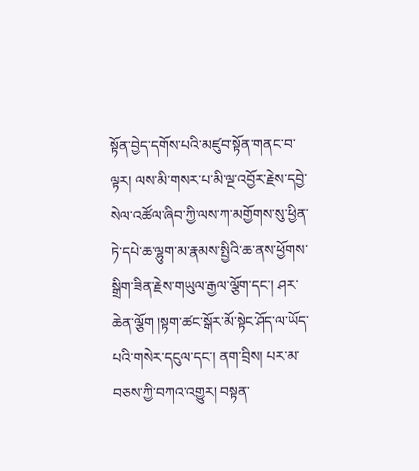སྟོན་བྱེད་དགོས་པའི་མཛུབ་སྟོན་གནང་བ་ལྟར། ལས་མི་གསར་པ་མི་ལྔ་འབྱོར་རྗེས་དབྱེ་སེལ་འཚོལ་ཞིབ་ཀྱི་ལས་ཀ་མགྱོགས་སུ་ཕྱིན་ཏེ་དཔེ་ཆ་ལྷུག་མ་རྣམས་སྤྱིའི་ཆ་ནས་ཕྱོགས་སྒྲིག་ཟིན་རྗེས་གཡུལ་རྒྱལ་ལྕོག་དང་། ཤར་ཆེན་ལྕོག །སྟག་ཚང་སྒོར་མོ་སྟེང་ཤོད་ལ་ཡོད་པའི་གསེར་དངུལ་དང་། ནག་བྲིས། པར་མ་བཅས་ཀྱི་བཀའ་འགྱུར། བསྟན་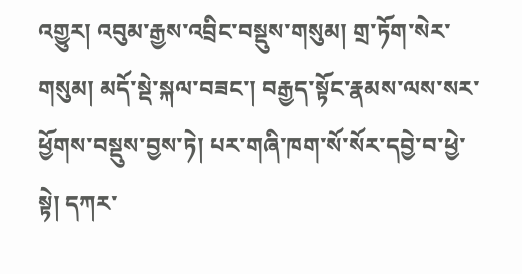འགྱུར། འབུམ་རྒྱས་འབྲིང་བསྡུས་གསུམ། གྲ་ཏོག་སེར་གསུམ། མདོ་སྡེ་སྐལ་བཟང་། བརྒྱད་སྟོང་རྣམས་ལས་སར་ཕྱོགས་བསྡུས་བྱས་ཏེ། པར་གཞི་ཁག་སོ་སོར་དབྱེ་བ་ཕྱེ་སྟེ། དཀར་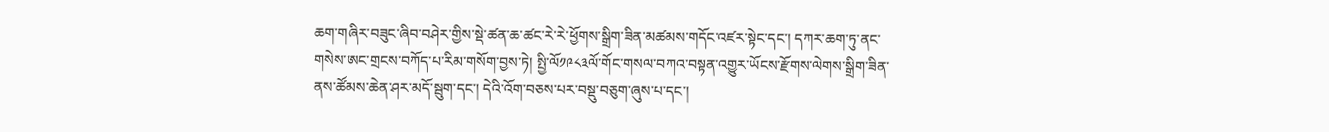ཆག་གཞིར་བཟུང་ཞིབ་བཤེར་གྱིས་སྡེ་ཚན་ཆ་ཚང་རེ་རེ་ཕྱོགས་སྒྲིག་ཟིན་མཚམས་གདོང་འཛར་སྟེང་དང་། དཀར་ཆག་ཏུ་ནང་གསེས་ཨང་གྲངས་བཀོད་པ་རིམ་གསོག་བྱས་ཏེ། སྤྱི་ལོ༡༩༨༣ལོ་གོང་གསལ་བཀའ་བསྟན་འགྱུར་ཡོངས་རྫོགས་ལེགས་སྒྲིག་ཟིན་ནས་ཚོམས་ཆེན་ཤར་མདོ་སྦུག་དང་། དེའི་འོག་བཅས་པར་བསྡུ་བཅུག་ཞུས་པ་དང་།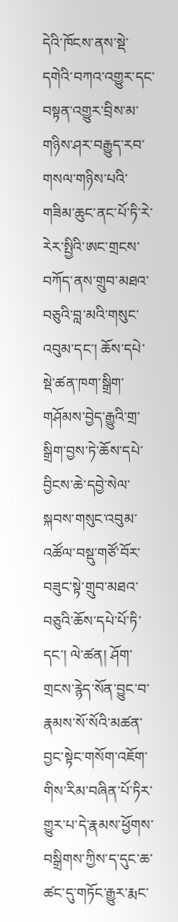དེའི་ཁོངས་ནས་སྡེ་དགེའི་བཀའ་འགྱུར་དང་བསྟན་འགྱུར་བྲིས་མ་གཉིས་ཤར་བརྒྱུད་རབ་གསལ་གཉིས་པའི་གཟིམ་ཆུང་ནང་པོ་ཏི་རེ་རེར་སྤྱིའི་ཨང་གྲངས་བཀོད་ནས་གྲུབ་མཐའ་བཅུའི་བླ་མའི་གསུང་འབུམ་དང་། ཆོས་དཔེ་སྡེ་ཚན་ཁག་སྒྲིག་གཤོམས་བྱེད་རྒྱུའི་གྲ་སྒྲིག་བྱས་ཏེ་ཆོས་དཔེ་བྱིངས་ཆེ་དབྱེ་སེལ་སྐབས་གསུང་འབུམ་འཚོལ་བསྡུ་གཙོ་བོར་བཟུང་སྟེ་གྲུབ་མཐའ་བཅུའི་ཆོས་དཔེ་པོ་ཏི་དང་། ལེ་ཚན། ཤོག་གྲངས་རྙེད་སོན་བྱུང་བ་རྣམས་སོ་སོའི་མཚན་བྱང་སྟེང་གསོག་འཇོག་གིས་རིམ་བཞིན་པོ་ཏིར་གྱུར་པ་དེ་རྣམས་ཕྱོགས་བསྒྲིགས་ཀྱིས་ད་དུང་ཆ་ཚང་དུ་གཏོང་རྒྱུར་རྨང་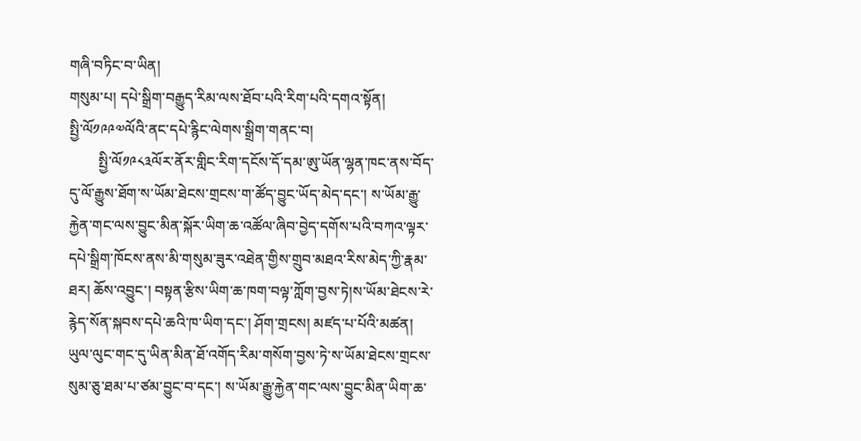གཞི་བཏིང་བ་ཡིན།
གསུམ་པ། དཔེ་སྒྲིག་བརྒྱུད་རིམ་ལས་ཐོབ་པའི་རིག་པའི་དགའ་སྟོན།
སྤྱི་ལོ༡༩༩༧ལོའི་ནང་དཔེ་རྙིང་ལེགས་སྒྲིག་གནང་བ།
        སྤྱི་ལོ༡༩༨༣ལོར་ནོར་གླིང་རིག་དངོས་དོ་དམ་ཨུ་ཡོན་ལྷན་ཁང་ནས་བོད་དུ་ལོ་རྒྱུས་ཐོག་ས་ཡོམ་ཐེངས་གྲངས་ག་ཚོད་བྱུང་ཡོད་མེད་དང་། ས་ཡོམ་རྒྱུ་རྐྱེན་གང་ལས་བྱུང་མིན་སྐོར་ཡིག་ཆ་འཚོལ་ཞིབ་བྱེད་དགོས་པའི་བཀའ་ལྟར་དཔེ་སྒྲིག་ཁོངས་ནས་མི་གསུམ་ཟུར་འཐེན་གྱིས་གྲུབ་མཐའ་རིས་མེད་ཀྱི་རྣམ་ཐར། ཆོས་འབྱུང་། བསྟན་རྩིས་ཡིག་ཆ་ཁག་བལྟ་ཀློག་བྱས་ཏེ།ས་ཡོམ་ཐེངས་རེ་རྙེད་སོན་སྐབས་དཔེ་ཆའི་ཁ་ཡིག་དང་། ཤོག་གྲངས། མཛད་པ་པོའི་མཚན། ཡུལ་ལུང་གང་དུ་ཡིན་མིན་ཐོ་འགོད་རིམ་གསོག་བྱས་ཏེ་ས་ཡོམ་ཐེངས་གྲངས་སུམ་ཅུ་ཐམ་པ་ཙམ་བྱུང་བ་དང་། ས་ཡོམ་རྒྱུ་རྐྱེན་གང་ལས་བྱུང་མིན་ཡིག་ཆ་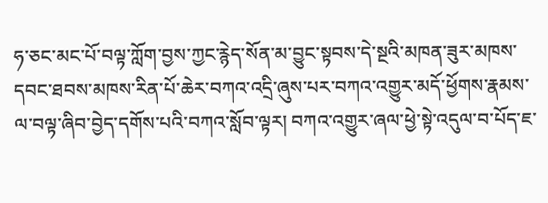ཧ་ཅང་མང་པོ་བལྟ་ཀློག་བྱས་ཀྱང་རྙེད་སོན་མ་བྱུང་སྟབས་དེ་སྔའི་མཁན་ཟུར་མཁས་དབང་ཐབས་མཁས་རིན་པོ་ཆེར་བཀའ་འདྲི་ཞུས་པར་བཀའ་འགྱུར་མདོ་ཕྱོགས་རྣམས་ལ་བལྟ་ཞིབ་བྱེད་དགོས་པའི་བཀའ་སློབ་ལྟར། བཀའ་འགྱུར་ཞལ་ཕྱེ་སྟེ་འདུལ་བ་པོད་ཇ་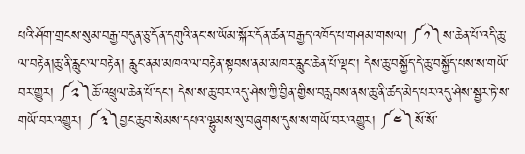པའི་ཤོག་གྲངས་སུམ་བརྒྱ་བདུན་ཅུ་དོན་དགུའི་ནང་ས་ཡོམ་སྐོར་དོན་ཚན་བརྒྱད་འཁོད་པ་གཤམ་གསལ། ༼༡༽ས་ཆེན་པོ་འདི་ཆུ་ལ་བརྟེན།ཆུ་ནི་རླུང་ལ་བརྟེན། རླུང་ནམ་མཁའ་ལ་བརྟེན་སྟབས་ནམ་མཁར་རླུང་ཆེན་པོ་ལྡང་། དེས་ཆུ་བསྐྱོད་དེ་ཆུ་བསྐྱོད་པས་ས་གཡོ་བར་གྱུར། ༼༢༽ཆོ་འཕྲུལ་ཆེན་པོ་དང་། དེས་ས་ཆུ་བར་འདུ་ཤེས་ཀྱི་བྱིན་གྱིས་བརླབས་ནས་ཆུ་ནི་ཚད་མེད་པར་འདུ་ཤེས་སྦྱར་ཏེ་ས་གཡོ་བར་འགྱུར། ༼༣༽བྱང་ཆུབ་སེམས་དཔའ་ལྷུམས་སུ་བཞུགས་དུས་ས་གཡོ་བར་འགྱུར། ༼༤༽སོ་སོ་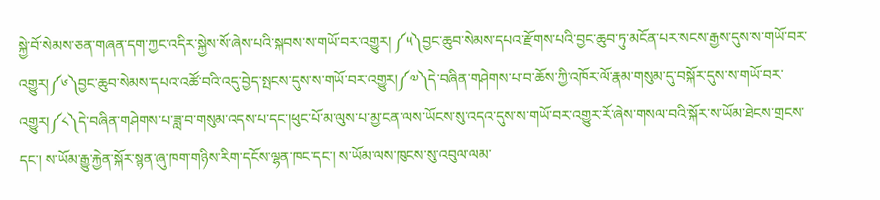སྐྱེ་བོ་སེམས་ཅན་གཞན་དག་ཀྱང་འདིར་སྐྱེས་སོ་ཞེས་པའི་སྐབས་ས་གཡོ་བར་འགྱུར། ༼༥༽བྱང་ཆུབ་སེམས་དཔའ་རྫོགས་པའི་བྱང་ཆུབ་ཏུ་མངོན་པར་སངས་རྒྱས་དུས་ས་གཡོ་བར་འགྱུར།༼༦༽བྱང་ཆུབ་སེམས་དཔའ་འཚོ་བའི་འདུ་བྱེད་སྤངས་དུས་ས་གཡོ་བར་འགྱུར།༼༧༽དེ་བཞིན་གཤེགས་པ་བ་ཆོས་ཀྱི་འཁོར་ལོ་རྣམ་གསུམ་དུ་བསྐོར་དུས་ས་གཡོ་བར་འགྱུར།༼༨༽དེ་བཞིན་གཤེགས་པ་ཟླ་བ་གསུམ་འདས་པ་དང་།ཕུང་པོ་མ་ལུས་པ་མྱ་ངན་ལས་ཡོངས་སུ་འདའ་དུས་ས་གཡོ་བར་འགྱུར་རོ་ཞེས་གསལ་བའི་སྐོར་ས་ཡོམ་ཐེངས་གྲངས་དང་། ས་ཡོམ་རྒྱུ་རྐྱེན་སྐོར་སྙན་ཞུ་ཁག་གཉིས་རིག་དངོས་ལྷན་ཁང་དང་། ས་ཡོམ་ལས་ཁུངས་སུ་འབུལ་ལམ་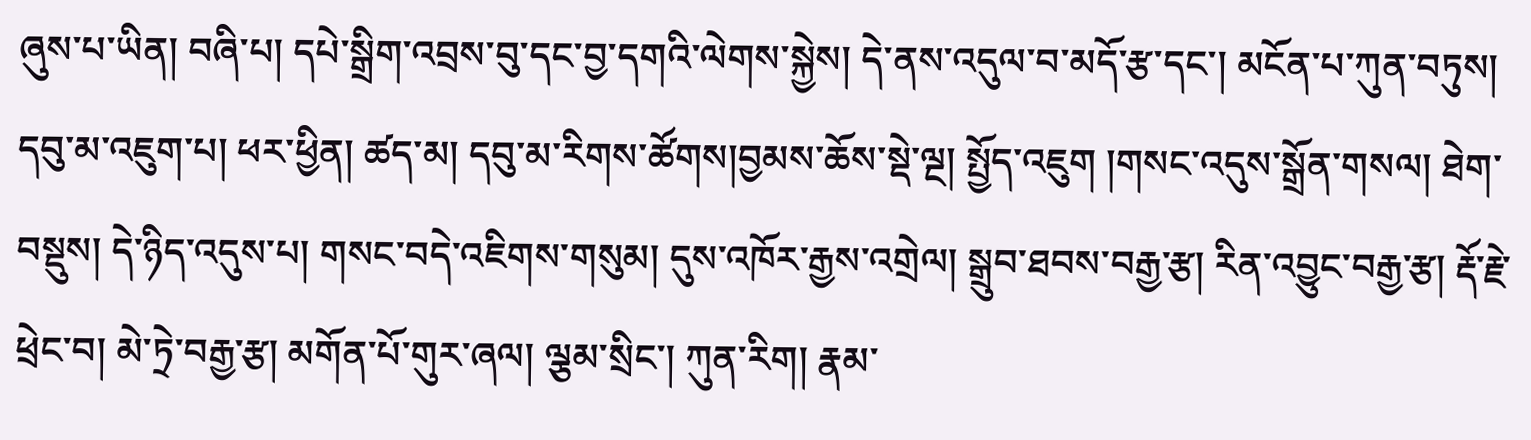ཞུས་པ་ཡིན། བཞི་པ། དཔེ་སྒྲིག་འབྲས་བུ་དང་བྱ་དགའི་ལེགས་སྐྱེས། དེ་ནས་འདུལ་བ་མདོ་རྩ་དང་། མངོན་པ་ཀུན་བཏུས། དབུ་མ་འཇུག་པ། ཕར་ཕྱིན། ཚད་མ། དབུ་མ་རིགས་ཚོགས།བྱམས་ཆོས་སྡེ་ལྔ། སྤྱོད་འཇུག །གསང་འདུས་སྒྲོན་གསལ། ཐེག་བསྡུས། དེ་ཉིད་འདུས་པ། གསང་བདེ་འཇིགས་གསུམ། དུས་འཁོར་རྒྱས་འགྲེལ། སྒྲུབ་ཐབས་བརྒྱ་རྩ། རིན་འབྱུང་བརྒྱ་རྩ། རྡོ་རྗེ་ཕྲེང་བ། མེ་ཏྲེ་བརྒྱ་རྩ། མགོན་པོ་གུར་ཞལ། ལྕམ་སྲིང་། ཀུན་རིག། རྣམ་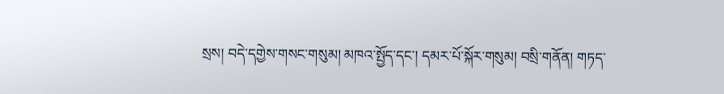སྲས། བདེ་དགྱེས་གསང་གསུམ། མཁའ་སྤྱོད་དང་། དམར་པོ་སྐོར་གསུམ། བསྲི་གནོན། གཏད་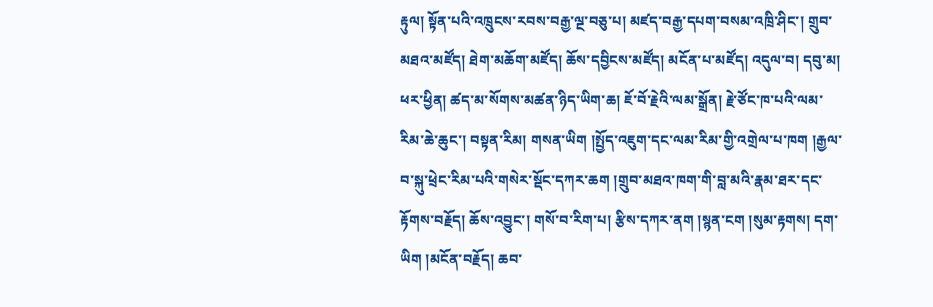རྟུལ། སྟོན་པའི་འཁྲུངས་རབས་བརྒྱ་ལྔ་བཅུ་པ། མཛད་བརྒྱ་དཔག་བསམ་འཁྲི་ཤིང་། གྲུབ་མཐའ་མཛོད། ཐེག་མཆོག་མཛོད། ཆོས་དབྱིངས་མཛོད། མངོན་པ་མཛོད། འདུལ་བ། དབུ་མ། ཕར་ཕྱིན། ཚད་མ་སོགས་མཚན་ཉིད་ཡིག་ཆ། ཇོ་བོ་རྗེའི་ལམ་སྒྲོན། རྗེ་ཙོང་ཁ་པའི་ལམ་རིམ་ཆེ་ཆུང་། བསྟན་རིམ། གསན་ཡིག །སྤྱོད་འཇུག་དང་ལམ་རིམ་གྱི་འགྲེལ་པ་ཁག །རྒྱལ་བ་སྐུ་ཕྲེང་རིམ་པའི་གསེར་སྡོང་དཀར་ཆག །གྲུབ་མཐའ་ཁག་གི་བླ་མའི་རྣམ་ཐར་དང་རྟོགས་བརྗོད། ཆོས་འབྱུང་། གསོ་བ་རིག་པ། རྩིས་དཀར་ནག །སྙན་ངག །སུམ་རྟགས། དག་ཡིག །མངོན་བརྗོད། ཆབ་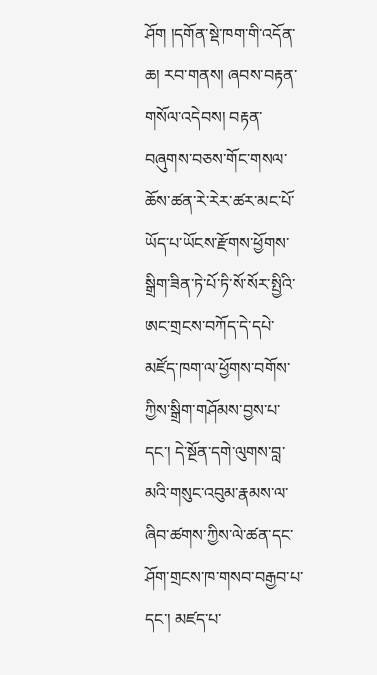ཤོག །དགོན་སྡེ་ཁག་གི་འདོན་ཆ། རབ་གནས། ཞབས་བརྟན་གསོལ་འདེབས། བརྟན་བཞུགས་བཅས་གོང་གསལ་ཆོས་ཚན་རེ་རེར་ཚར་མང་པོ་ཡོད་པ་ཡོངས་རྫོགས་ཕྱོགས་སྒྲིག་ཟིན་ཏེ་པོ་ཏི་སོ་སོར་སྤྱིའི་ཨང་གྲངས་བཀོད་དེ་དཔེ་མཛོད་ཁག་ལ་ཕྱོགས་བགོས་ཀྱིས་སྒྲིག་གཤོམས་བྱས་པ་དང་། དེ་སྔོན་དགེ་ལུགས་བླ་མའི་གསུང་འབུམ་རྣམས་ལ་ཞིབ་ཚགས་ཀྱིས་ལེ་ཚན་དང་ཤོག་གྲངས་ཁ་གསབ་བརྒྱབ་པ་དང་། མཛད་པ་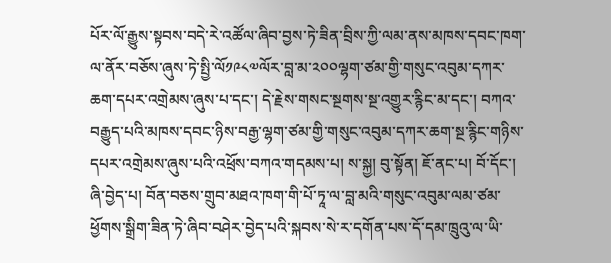པོར་ལོ་རྒྱུས་སྟབས་བདེ་རེ་འཚོལ་ཞིབ་བྱས་ཏེ་ཟིན་བྲིས་ཀྱི་ལམ་ནས་མཁས་དབང་ཁག་ལ་ནོར་བཅོས་ཞུས་ཏེ་སྤྱི་ལོ༡༩༨༧ལོར་བླ་མ་༢༠༠ལྷག་ཙམ་གྱི་གསུང་འབུམ་དཀར་ཆག་དཔར་འགྲེམས་ཞུས་པ་དང་། དེ་རྗེས་གསང་སྔགས་སྔ་འགྱུར་རྙིང་མ་དང་། བཀའ་བརྒྱུད་པའི་མཁས་དབང་ཉིས་བརྒྱ་ལྷག་ཙམ་གྱི་གསུང་འབུམ་དཀར་ཆག་སྔ་རྙིང་གཉིས་དཔར་འགྲེམས་ཞུས་པའི་འཕྲོས་བཀའ་གདམས་པ། ས་སྐྱ། བུ་སྟོན། ཇོ་ནང་པ། བོ་དོང་། ཞི་བྱེད་པ། བོན་བཅས་གྲུབ་མཐའ་ཁག་གི་པོ་ཏཱ་ལ་བླ་མའི་གསུང་འབུམ་ལམ་ཙམ་ཕྱོགས་སྒྲིག་ཟིན་ཏེ་ཞིབ་བཤེར་བྱེད་པའི་སྐབས་སེ་ར་དགོན་པས་དོ་དམ་ཁྲུའུ་ལ་ཡི་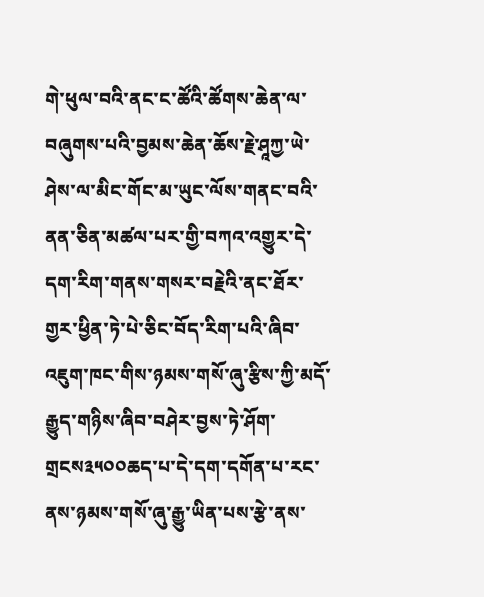གེ་ཕུལ་བའི་ནང་ང་ཚོའི་ཚོགས་ཆེན་ལ་བཞུགས་པའི་བྱམས་ཆེན་ཆོས་རྗེ་ཤཱཀྱ་ཡེ་ཤེས་ལ་མིང་གོང་མ་ཡུང་ལོས་གནང་བའི་ནན་ཅིན་མཚལ་པར་གྱི་བཀའ་འགྱུར་དེ་དག་རིག་གནས་གསར་བརྗེའི་ནང་ཐོར་གྱར་ཕྱིན་ཏེ་པེ་ཅིང་བོད་རིག་པའི་ཞིབ་འཇུག་ཁང་གིས་ཉམས་གསོ་ཞུ་རྩིས་ཀྱི་མདོ་རྒྱུད་གཉིས་ཞིབ་བཤེར་བྱས་ཏེ་ཤོག་གྲངས༣༥༠༠ཆད་པ་དེ་དག་དགོན་པ་རང་ནས་ཉམས་གསོ་ཞུ་རྒྱུ་ཡིན་པས་རྩེ་ནས་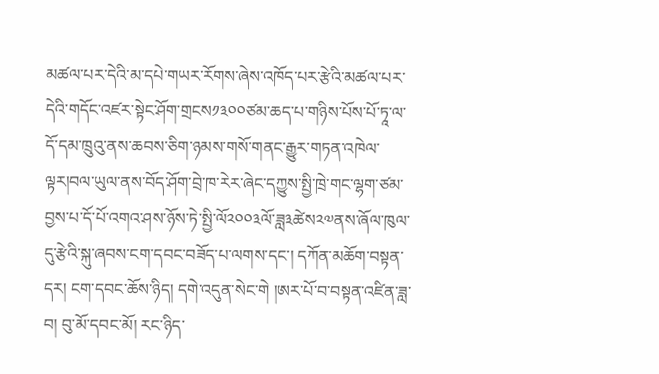མཚལ་པར་དེའི་མ་དཔེ་གཡར་རོགས་ཞེས་འཁོད་པར་རྩེའི་མཚལ་པར་དེའི་གདོང་འཛར་སྟེང་ཤོག་གྲངས༡༣༠༠ཙམ་ཆད་པ་གཉིས་པོས་པོ་ཏཱ་ལ་དོ་དམ་ཁྲུའུ་ནས་ཆབས་ཅིག་ཉམས་གསོ་གནང་རྒྱུར་གཏན་འཁེལ་ལྟར།བལ་ཡུལ་ནས་བོད་ཤོག་བྲེ་ཁ་རེར་ཞེང་དཀྱུས་སྤྱི་ཁྲེ་གང་ལྷག་ཙམ་བྱས་པ་དོ་པོ་འགའ་ཤས་ཉོས་ཏེ་སྤྱི་ལོ༢༠༠༣ལོ་ཟླ༣ཚེས༢༧ནས་ཞོལ་ཁུལ་དུ་རྩེའི་སྐུ་ཞབས་ངག་དབང་བཟོད་པ་ལགས་དང་། དཀོན་མཆོག་བསྟན་དར། ངག་དབང་ཆོས་ཉིད། དགེ་འདུན་སེང་གེ །ཨར་པོ་བ་བསྟན་འཛིན་ཟླ་བ། བུ་མོ་དབང་མོ། རང་ཉིད་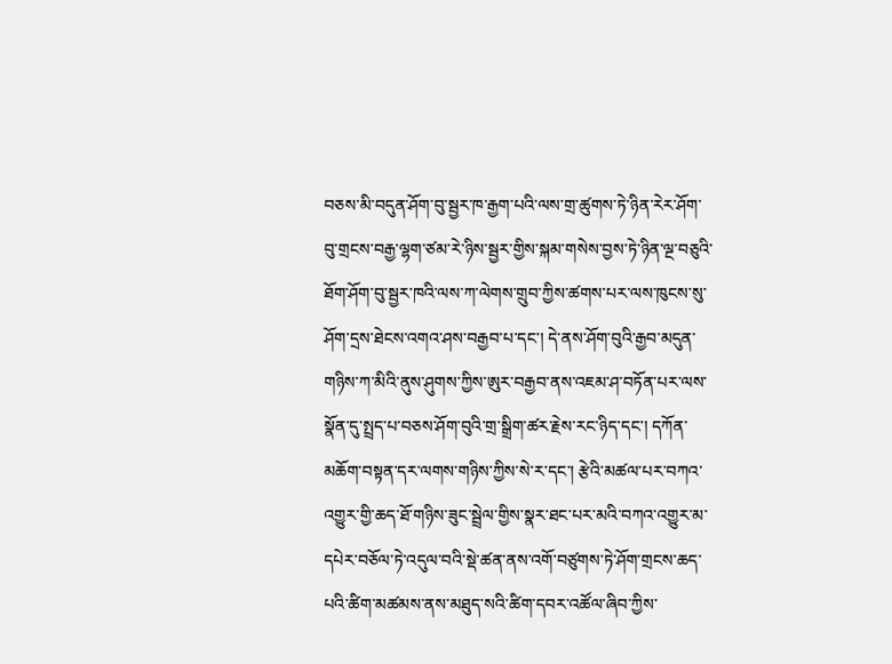བཅས་མི་བདུན་ཤོག་བུ་སྦྱར་ཁ་རྒྱག་པའི་ལས་གྲ་ཚུགས་ཏེ་ཉིན་རེར་ཤོག་བུ་གྲངས་བརྒྱ་ལྷག་ཙམ་རེ་ཉིས་སྦྱར་གྱིས་སྐམ་གསེས་བྱས་ཏེ་ཉིན་ལྔ་བཅུའི་ཐོག་ཤོག་བུ་སྦྱར་ཁའི་ལས་ཀ་ལེགས་གྲུབ་ཀྱིས་ཚགས་པར་ལས་ཁུངས་སུ་ཤོག་དྲས་ཐེངས་འགའ་ཤས་བརྒྱབ་པ་དང་། དེ་ནས་ཤོག་བུའི་རྒྱབ་མདུན་གཉིས་ཀ་མིའི་ནུས་ཤུགས་ཀྱིས་ཨུར་བརྒྱབ་ནས་འཇམ་ཤ་བཏོན་པར་ལས་སྣོན་དུ་སྤྲད་པ་བཅས་ཤོག་བུའི་གྲ་སྒྲིག་ཚར་རྗེས་རང་ཉིད་དང་། དཀོན་མཆོག་བསྟན་དར་ལགས་གཉིས་ཀྱིས་སེ་ར་དང་། རྩེའི་མཚལ་པར་བཀའ་འགྱུར་གྱི་ཆད་ཐོ་གཉིས་ཟུང་སྦྲེལ་གྱིས་སྣར་ཐང་པར་མའི་བཀའ་འགྱུར་མ་དཔེར་བཅོལ་ཏེ་འདུལ་བའི་སྡེ་ཚན་ནས་འགོ་བཙུགས་ཏེ་ཤོག་གྲངས་ཆད་པའི་ཚིག་མཚམས་ནས་མཐུད་སའི་ཚིག་དབར་འཚོལ་ཞིབ་ཀྱིས་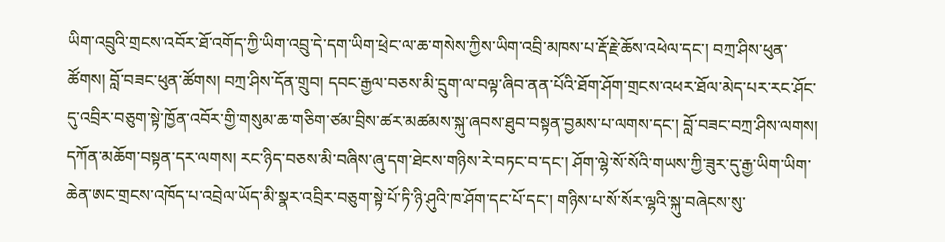ཡིག་འབྲུའི་གྲངས་འབོར་ཐོ་འགོད་ཀྱི་ཡིག་འབྲུ་དེ་དག་ཡིག་ཕྲེང་ལ་ཆ་གསེས་ཀྱིས་ཡིག་འབྲི་མཁས་པ་རྡོ་རྗེ་ཆོས་འཕེལ་དང་། བཀྲ་ཤིས་ཕུན་ཚོགས། བློ་བཟང་ཕུན་ཚོགས། བཀྲ་ཤིས་དོན་གྲུབ། དབང་རྒྱལ་བཅས་མི་དྲུག་ལ་བལྟ་ཞིབ་ནན་པོའི་ཐོག་ཤོག་གྲངས་འཕར་ཐོལ་མེད་པར་རང་ཤོང་དུ་འབྲིར་བཅུག་སྟེ་ཁྱོན་འབོར་གྱི་གསུམ་ཆ་གཅིག་ཙམ་བྲིས་ཚར་མཚམས་སྐུ་ཞབས་ཐུབ་བསྟན་བྱམས་པ་ལགས་དང་། བློ་བཟང་བཀྲ་ཤིས་ལགས། དཀོན་མཆོག་བསྟན་དར་ལགས། རང་ཉིད་བཅས་མི་བཞིས་ཞུ་དག་ཐེངས་གཉིས་རེ་བཏང་བ་དང་། ཤོག་ལྷེ་སོ་སོའི་གཡས་ཀྱི་ཟུར་དུ་རྒྱ་ཡིག་ཡིག་ཆེན་ཨང་གྲངས་འཁོད་པ་འབྲེལ་ཡོད་མི་སྣར་འབྲིར་བཅུག་སྟེ་པོ་ཏི་ཉི་ཤུའི་ཁ་ཤོག་དང་པོ་དང་། གཉིས་པ་སོ་སོར་ལྷའི་སྐུ་བཞེངས་སུ་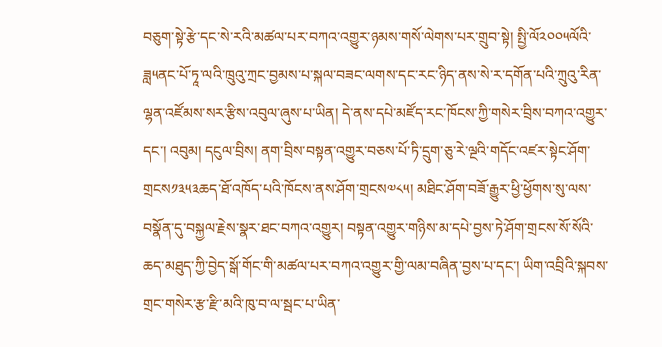བཅུག་སྟེ་རྩེ་དང་སེ་རའི་མཚལ་པར་བཀའ་འགྱུར་ཉམས་གསོ་ལེགས་པར་གྲུབ་སྟེ། སྤྱི་ལོ༢༠༠༥ལོའི་ཟླ༥ནང་པོ་ཏཱ་ལའི་ཁྲུའུ་ཀྲང་བྱམས་པ་སྐལ་བཟང་ལགས་དང་རང་ཉིད་ནས་སེ་ར་དགོན་པའི་ཀྲུའུ་རིན་ལྷན་འཛོམས་སར་རྩིས་འབུལ་ཞུས་པ་ཡིན། དེ་ནས་དཔེ་མཛོད་རང་ཁོངས་ཀྱི་གསེར་བྲིས་བཀའ་འགྱུར་དང་། འབུམ། དངུལ་བྲིས། ནག་བྲིས་བསྟན་འགྱུར་བཅས་པོ་ཏི་དྲུག་ཅུ་རེ་ལྔའི་གདོང་འཛར་སྟེང་ཤོག་གྲངས༡༣༥༣ཆད་ཐོ་འཁོད་པའི་ཁོངས་ནས་ཤོག་གྲངས༧༨༥། མཐིང་ཤོག་བཟོ་རྒྱུར་ཕྱི་ཕྱོགས་སུ་ལས་བསྣོན་དུ་བསྐྱལ་རྗེས་སྣར་ཐང་བཀའ་འགྱུར། བསྟན་འགྱུར་གཉིས་མ་དཔེ་བྱས་ཏེ་ཤོག་གྲངས་སོ་སོའི་ཆད་མཐུད་ཀྱི་བྱེད་སྒོ་གོང་གི་མཚལ་པར་བཀའ་འགྱུར་གྱི་ལམ་བཞིན་བྱས་པ་དང་། ཡིག་འབྲིའི་སྐབས་གྲང་གསེར་རྩ་རྫི་མའི་ཁུ་བ་ལ་སྦང་པ་ཡིན་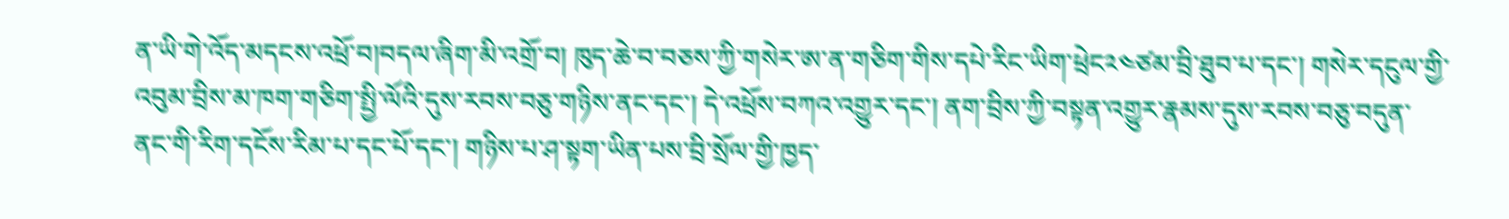ན་ཡི་གེ་འོད་མདངས་འཕྲོ་བ།བདལ་ཞིག་མི་འགྲོ་བ། ཁུད་ཆེ་བ་བཅས་ཀྱི་གསེར་ཨ་ན་གཅིག་གིས་དཔེ་རིང་ཡིག་ཕྲེང༢༤ཙམ་བྲི་ཐུབ་པ་དང་། གསེར་དངུལ་གྱི་འབུམ་བྲིས་མ་ཁག་གཅིག་སྤྱི་ལོའི་དུས་རབས་བཅུ་གཉིས་ནང་དང་། དེ་འཕྲོས་བཀའ་འགྱུར་དང་། ནག་བྲིས་ཀྱི་བསྟན་འགྱུར་རྣམས་དུས་རབས་བཅུ་བདུན་ནང་གི་རིག་དངོས་རིམ་པ་དང་པོ་དང་། གཉིས་པ་ཤ་སྟག་ཡིན་པས་བྲི་སྲོལ་གྱི་ཁྱད་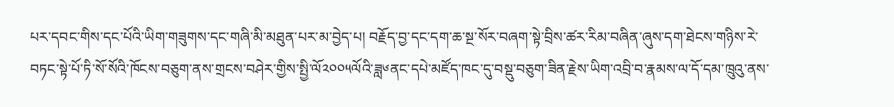པར་དབང་གིས་དང་པོའི་ཡིག་གཟུགས་དང་གཞི་མི་མཐུན་པར་མ་བྱེད་པ། བརྗོད་བྱ་དང་དག་ཆ་སྔ་སོར་བཞག་སྟེ་བྲིས་ཚར་རིམ་བཞིན་ཞུས་དག་ཐེངས་གཉིས་རེ་བཏང་སྟེ་པོ་ཏི་སོ་སོའི་ཁོངས་བཅུག་ནས་གྲངས་བཤེར་གྱིས་སྤྱི་ལོ༢༠༠༥ལོའི་ཟླ༦ནང་དཔེ་མཛོད་ཁང་དུ་བསྡུ་བཅུག་ཟིན་རྗེས་ཡིག་འབྲི་བ་རྣམས་ལ་དོ་དམ་ཁྲུའུ་ནས་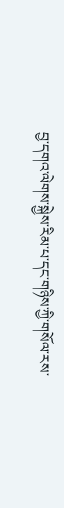བྱ་དགའ་ལེགས་སྐྱེས་རིམ་པ་དང་གཉིས་ཀྱི་གསོལ་རས་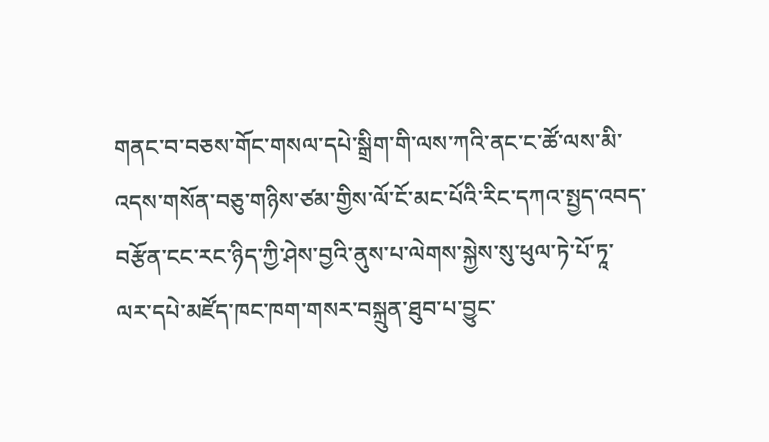གནང་བ་བཅས་གོང་གསལ་དཔེ་སྒྲིག་གི་ལས་ཀའི་ནང་ང་ཚོ་ལས་མི་འདས་གསོན་བཅུ་གཉིས་ཙམ་གྱིས་ལོ་ངོ་མང་པོའི་རིང་དཀའ་སྤྱད་འབད་བརྩོན་ངང་རང་ཉིད་ཀྱི་ཤེས་བྱའི་ནུས་པ་ལེགས་སྐྱེས་སུ་ཕུལ་ཏེ་པོ་ཏཱ་ལར་དཔེ་མཛོད་ཁང་ཁག་གསར་བསྐྲུན་ཐུབ་པ་བྱུང་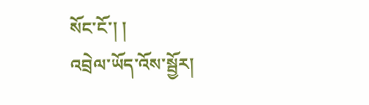སོང་ངོ་། །
འབྲེལ་ཡོད་འོས་སྦྱོར།